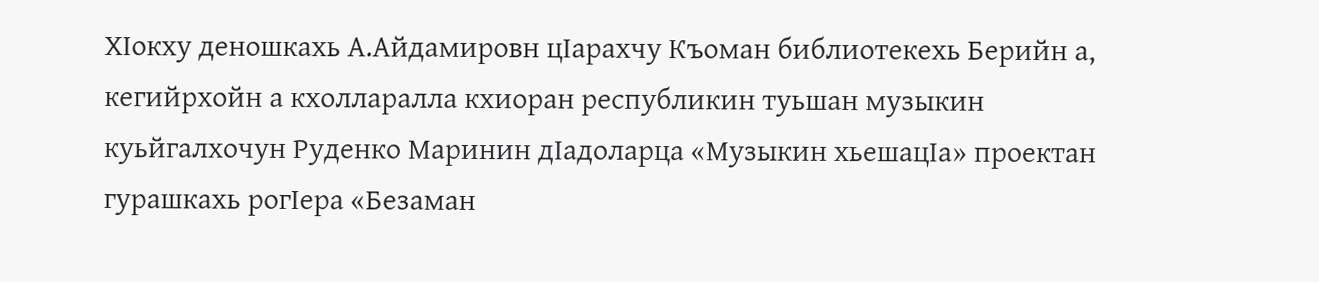ХIокху деношкахь А.Айдамировн цIарахчу Къоман библиотекехь Берийн а, кегийрхойн а кхолларалла кхиоран республикин туьшан музыкин куьйгалхочун Руденко Маринин дIадоларца «Музыкин хьешацIа» проектан гурашкахь рогIера «Безаман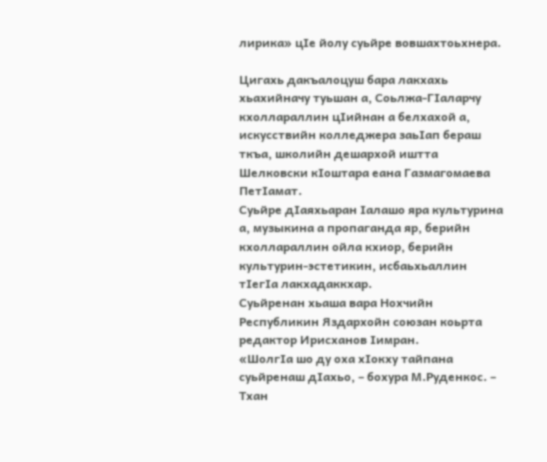лирика» цIе йолу суьйре вовшахтоьхнера.

Цигахь дакъалоцуш бара лакхахь хьахийначу туьшан а, Соьлжа-ГIаларчу кхоллараллин цIийнан а белхахой а, искусствийн колледжера заьIап бераш ткъа, школийн дешархой иштта Шелковски кIоштара еана Газмагомаева ПетIамат.
Суьйре дIаяхьаран Iалашо яра культурина а, музыкина а пропаганда яр, берийн кхоллараллин ойла кхиор, берийн культурин-эстетикин, исбаьхьаллин тIегIа лакхадаккхар.
Суьйренан хьаша вара Нохчийн Республикин Яздархойн союзан коьрта редактор Ирисханов Iимран.
«ШолгIа шо ду оха хIокху тайпана суьйренаш дIахьо, – бохура М.Руденкос. – Тхан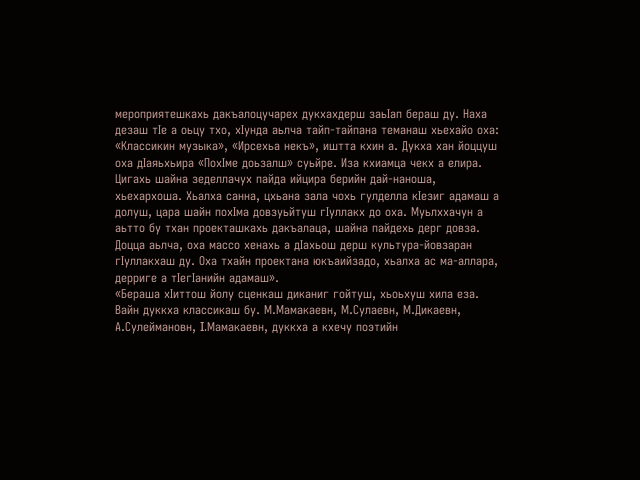мероприятешкахь дакъалоцучарех дукхахдерш заьIап бераш ду. Наха дезаш тIе а оьцу тхо, хIунда аьлча тайп-тайпана теманаш хьехайо оха: «Классикин музыка», «Ирсехьа некъ», иштта кхин а. Дукха хан йоццуш оха дIаяьхьира «ПохIме доьзалш» суьйре. Иза кхиамца чекх а елира. Цигахь шайна зеделлачух пайда ийцира берийн дай-наноша, хьехархоша. Хьалха санна, цхьана зала чохь гулделла кIезиг адамаш а долуш, цара шайн похIма довзуьйтуш гIуллакх до оха. Муьлххачун а аьтто бу тхан проекташкахь дакъалаца, шайна пайдехь дерг довза. Доцца аьлча, оха массо хенахь а дIахьош дерш культура-йовзаран гIуллакхаш ду. Оха тхайн проектана юкъаийзадо, хьалха ас ма-аллара, дерриге а тIегIанийн адамаш».
«Бераша хIиттош йолу сценкаш диканиг гойтуш, хьоьхуш хила еза. Вайн дуккха классикаш бу. М.Мамакаевн, М.Сулаевн, М.Дикаевн, А.Сулеймановн, I.Мамакаевн, дуккха а кхечу поэтийн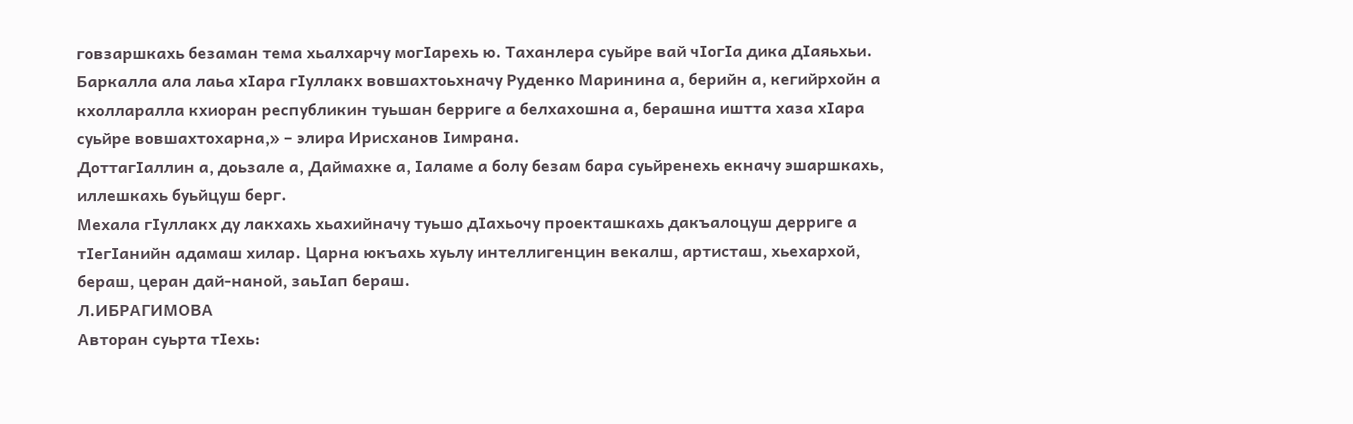говзаршкахь безаман тема хьалхарчу могIарехь ю. Таханлера суьйре вай чIогIа дика дIаяьхьи. Баркалла ала лаьа хIара гIуллакх вовшахтоьхначу Руденко Маринина а, берийн а, кегийрхойн а кхолларалла кхиоран республикин туьшан берриге а белхахошна а, берашна иштта хаза хIара суьйре вовшахтохарна,» – элира Ирисханов Iимрана.
ДоттагIаллин а, доьзале а, Даймахке а, Iаламе а болу безам бара суьйренехь екначу эшаршкахь, иллешкахь буьйцуш берг.
Мехала гIуллакх ду лакхахь хьахийначу туьшо дIахьочу проекташкахь дакъалоцуш дерриге а тIегIанийн адамаш хилар. Царна юкъахь хуьлу интеллигенцин векалш, артисташ, хьехархой, бераш, церан дай-наной, заьIап бераш.
Л.ИБРАГИМОВА
Авторан суьрта тIехь: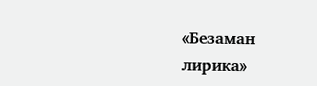«Безаман лирика»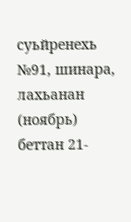суьйренехь
№91, шинара, лахьанан (ноябрь) беттан 21-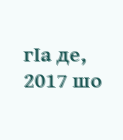гIа де, 2017 шо